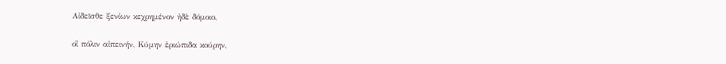Αἰδεῖσθε ξενίων κεχρημένον ἠδὲ δόμοιο,

οἳ πόλιν αἰπεινήν, Κύμην ἐριώπιδα κούρην,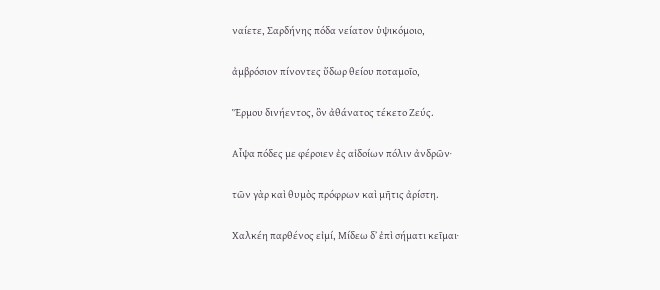ναίετε, Σαρδήνης πόδα νείατον ὑψικόμοιο,

ἀμβρόσιον πίνοντες ὕδωρ θείου ποταμοῖο,

Ἕρμου δινήεντος, ὃν ἀθάνατος τέκετο Ζεύς.

Αἶψα πόδες με φέροιεν ἐς αἰδοίων πόλιν ἀνδρῶν·

τῶν γὰρ καὶ θυμὸς πρόφρων καὶ μῆτις ἀρίστη.

Χαλκέη παρθένος εἰμί, Μίδεω δ᾽ ἐπὶ σήματι κεῖμαι·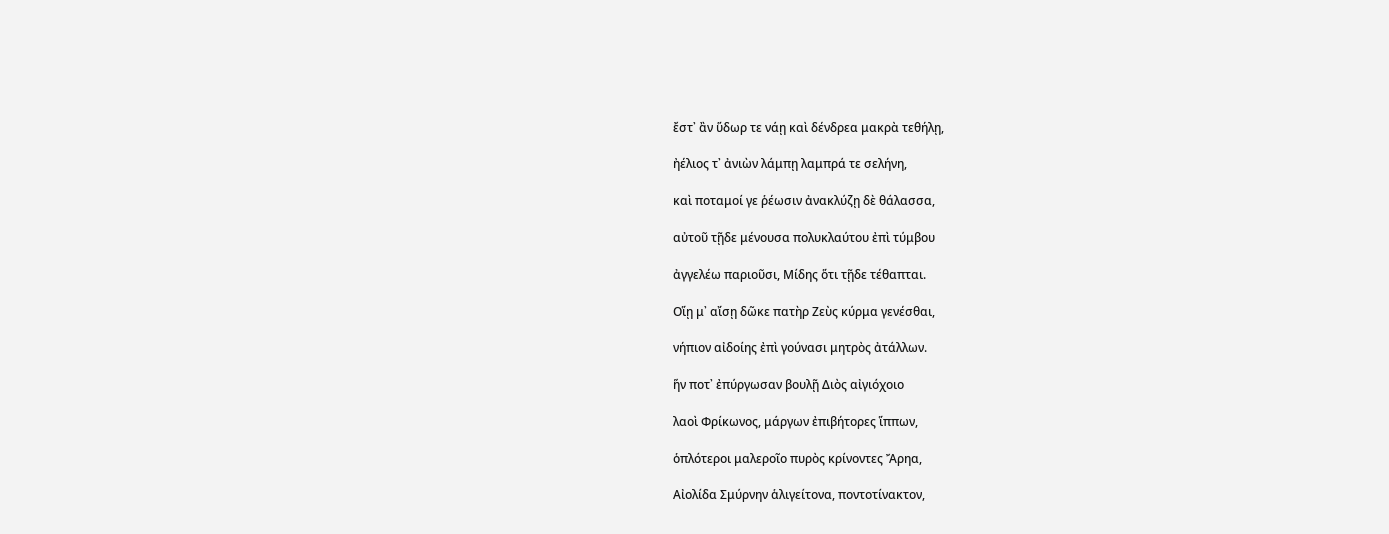ἔστ᾽ ἂν ὕδωρ τε νάῃ καὶ δένδρεα μακρὰ τεθήλῃ,

ἠέλιος τ᾽ ἀνιὼν λάμπῃ λαμπρά τε σελήνη,

καὶ ποταμοί γε ῥέωσιν ἀνακλύζῃ δὲ θάλασσα,

αὐτοῦ τῇδε μένουσα πολυκλαύτου ἐπὶ τύμβου

ἀγγελέω παριοῦσι, Μίδης ὅτι τῇδε τέθαπται.

Οἵῃ μ᾽ αἴσῃ δῶκε πατὴρ Ζεὺς κύρμα γενέσθαι,

νήπιον αἰδοίης ἐπὶ γούνασι μητρὸς ἀτάλλων.

ἥν ποτ᾽ ἐπύργωσαν βουλῇ Διὸς αἰγιόχοιο

λαοὶ Φρίκωνος, μάργων ἐπιβήτορες ἵππων,

ὁπλότεροι μαλεροῖο πυρὸς κρίνοντες Ἄρηα,

Αἰολίδα Σμύρνην ἁλιγείτονα, ποντοτίνακτον,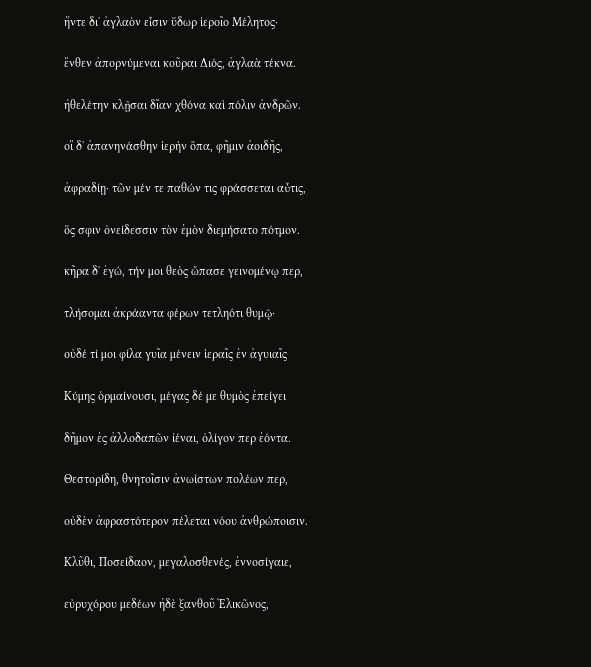ἥντε δι᾽ ἀγλαὸν εἶσιν ὕδωρ ἱεροῖο Μέλητος·

ἔνθεν ἀπορνύμεναι κοῦραι Διός, ἀγλαὰ τέκνα.

ἠθελέτην κλῇσαι δῖαν χθόνα καὶ πόλιν ἀνδρῶν.

οἳ δ᾽ ἀπανηνάσθην ἱερὴν ὄπα, φῆμιν ἀοιδῆς,

ἀφραδίῃ· τῶν μέν τε παθών τις φράσσεται αὖτις,

ὅς σφιν ὀνείδεσσιν τὸν ἐμὸν διεμήσατο πότμον.

κῆρα δ᾽ ἐγώ, τήν μοι θεὸς ὤπασε γεινομένῳ περ,

τλήσομαι ἀκράαντα φέρων τετληότι θυμῷ·

οὐδέ τί μοι φίλα γυῖα μένειν ἱεραῖς ἐν ἀγυιαῖς

Κύμης ὁρμαίνουσι, μέγας δέ με θυμὸς ἐπείγει

δῆμον ἐς ἀλλοδαπῶν ἰέναι, ὀλίγον περ ἐόντα.

Θεστορίδη, θνητοῖσιν ἀνωίστων πολέων περ,

οὐδὲν ἀφραστότερον πέλεται νόου ἀνθρώποισιν.

Κλῦθι, Ποσείδαον, μεγαλοσθενές, ἐννοσίγαιε,

εὐρυχόρου μεδέων ἠδὲ ξανθοῦ Ἑλικῶνος,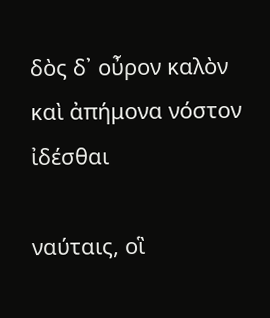δὸς δ᾽ οὖρον καλὸν καὶ ἀπήμονα νόστον ἰδέσθαι

ναύταις, οἳ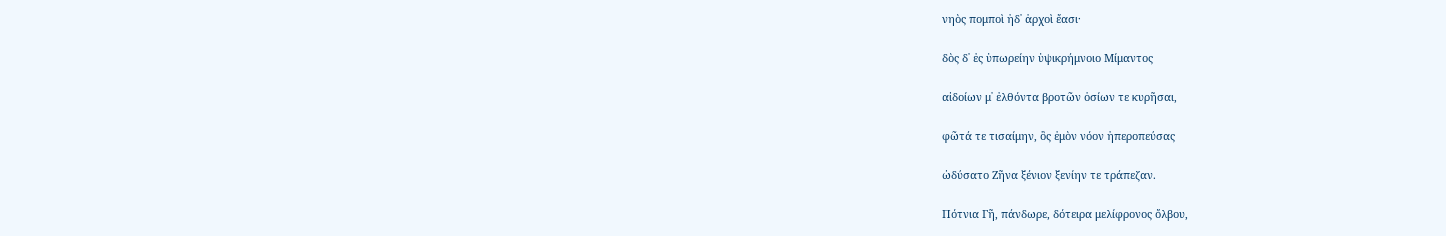νηὸς πομποὶ ἠδ᾽ ἀρχοὶ ἔασι·

δὸς δ᾽ ἐς ὑπωρείην ὑψικρήμνοιο Μίμαντος

αἰδοίων μ᾽ ἐλθόντα βροτῶν ὁσίων τε κυρῆσαι,

φῶτά τε τισαίμην, ὃς ἐμὸν νόον ἠπεροπεύσας

ὠδύσατο Ζῆνα ξένιον ξενίην τε τράπεζαν.

Πότνια Γῆ, πάνδωρε, δότειρα μελίφρονος ὄλβου,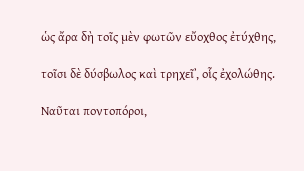ὡς ἄρα δὴ τοῖς μὲν φωτῶν εὔοχθος ἐτύχθης,

τοῖσι δὲ δύσβωλος καὶ τρηχεῖ᾽, οἷς ἐχολώθης.

Ναῦται ποντοπόροι,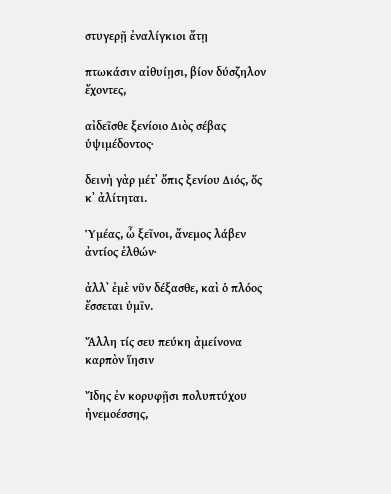στυγερῇ ἐναλίγκιοι ἄτῃ

πτωκάσιν αἰθυίῃσι, βίον δύσζηλον ἔχοντες,

αἰδεῖσθε ξενίοιο Διὸς σέβας ὑψιμέδοντος·

δεινὴ γὰρ μέτ᾽ ὄπις ξενίου Διός, ὅς κ᾽ ἀλίτηται.

Ὑμέας, ὦ ξεῖνοι, ἄνεμος λάβεν ἀντίος ἐλθών·

ἀλλ᾽ ἐμὲ νῦν δέξασθε, καὶ ὁ πλόος ἔσσεται ὑμῖν.

Ἄλλη τίς σευ πεύκη ἀμείνονα καρπὸν ἵησιν

Ἴδης ἐν κορυφῇσι πολυπτύχου ἠνεμοέσσης,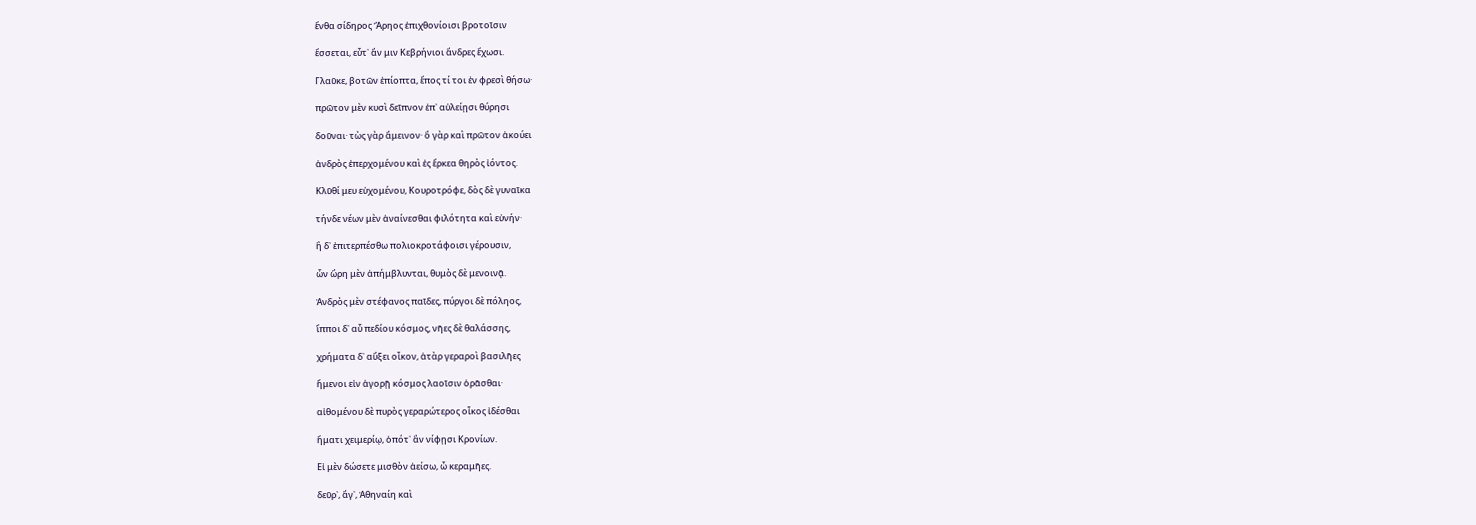ἔνθα σίδηρος Ἄρηος ἐπιχθονίοισι βροτοῖσιν

ἔσσεται, εὖτ᾽ ἄν μιν Κεβρήνιοι ἄνδρες ἔχωσι.

Γλαῦκε, βοτῶν ἐπίοπτα, ἔπος τί τοι ἐν φρεσὶ θήσω·

πρῶτον μὲν κυσὶ δεῖπνον ἐπ᾽ αὐλείῃσι θύρησι

δοῦναι· τὼς γὰρ ἄμεινον· ὃ γὰρ καὶ πρῶτον ἀκούει

ἀνδρὸς ἐπερχομένου καὶ ἐς ἕρκεα θηρὸς ἰόντος.

Κλῦθί μευ εὐχομένου, Κουροτρόφε, δὸς δὲ γυναῖκα

τήνδε νέων μὲν ἀναίνεσθαι φιλότητα καὶ εὐνήν·

ἣ δ᾽ ἐπιτερπέσθω πολιοκροτάφοισι γέρουσιν,

ὧν ὥρη μὲν ἀπήμβλυνται, θυμὸς δὲ μενοινᾷ.

Ἀνδρὸς μὲν στέφανος παῖδες, πύργοι δὲ πόληος,

ἵπποι δ᾽ αὖ πεδίου κόσμος, νῆες δὲ θαλάσσης,

χρήματα δ᾽ αὔξει οἶκον, ἀτὰρ γεραροὶ βασιλῆες

ἥμενοι εἰν ἀγορῇ κόσμος λαοῖσιν ὁρᾶσθαι·

αἰθομένου δὲ πυρὸς γεραρώτερος οἶκος ἰδέσθαι

ἤματι χειμερίῳ, ὁπότ᾽ ἂν νίφῃσι Κρονίων.

Εἰ μὲν δώσετε μισθὸν ἀείσω, ὦ κεραμῆες.

δεῦρ᾽, ἄγ᾽, Ἀθηναίη καὶ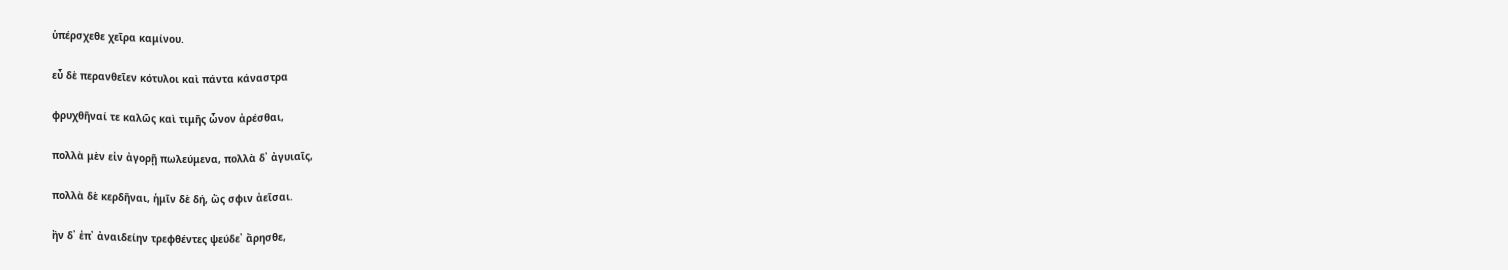ὑπέρσχεθε χεῖρα καμίνου.

εὖ δὲ περανθεῖεν κότυλοι καὶ πάντα κάναστρα

φρυχθῆναί τε καλῶς καὶ τιμῆς ὦνον ἀρέσθαι,

πολλὰ μὲν εἰν ἀγορῇ πωλεύμενα, πολλὰ δ᾽ ἀγυιαῖς,

πολλὰ δὲ κερδῆναι, ἡμῖν δὲ δή, ὥς σφιν ἀεῖσαι.

ἢν δ᾽ ἐπ᾽ ἀναιδείην τρεφθέντες ψεύδε᾽ ἄρησθε,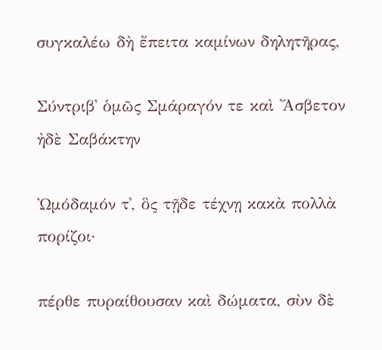συγκαλέω δὴ ἔπειτα καμίνων δηλητῆρας,

Σύντριβ᾽ ὁμῶς Σμάραγόν τε καὶ Ἄσβετον ἠδὲ Σαβάκτην

Ὠμόδαμόν τ᾽, ὃς τῇδε τέχνῃ κακὰ πολλὰ πορίζοι·

πέρθε πυραίθουσαν καὶ δώματα, σὺν δὲ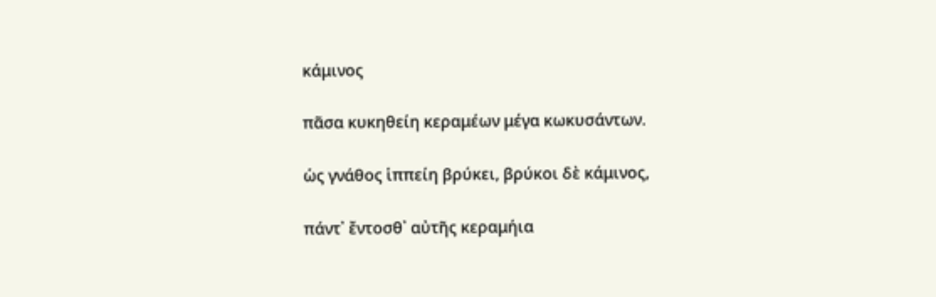κάμινος

πᾶσα κυκηθείη κεραμέων μέγα κωκυσάντων.

ὡς γνάθος ἱππείη βρύκει, βρύκοι δὲ κάμινος,

πάντ᾽ ἔντοσθ᾽ αὐτῆς κεραμήια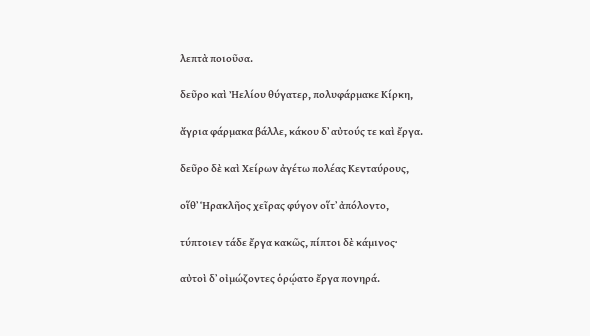λεπτὰ ποιοῦσα.

δεῦρο καὶ Ἠελίου θύγατερ, πολυφάρμακε Κίρκη,

ἄγρια φάρμακα βάλλε, κάκου δ᾽ αὐτούς τε καὶ ἔργα.

δεῦρο δὲ καὶ Χείρων ἀγέτω πολέας Κενταύρους,

οἵθ᾽ Ἡρακλῆος χεῖρας φύγον οἵτ᾽ ἀπόλοντο,

τύπτοιεν τάδε ἔργα κακῶς, πίπτοι δὲ κάμινος·

αὐτοὶ δ᾽ οἰμώζοντες ὁρῴατο ἔργα πονηρά.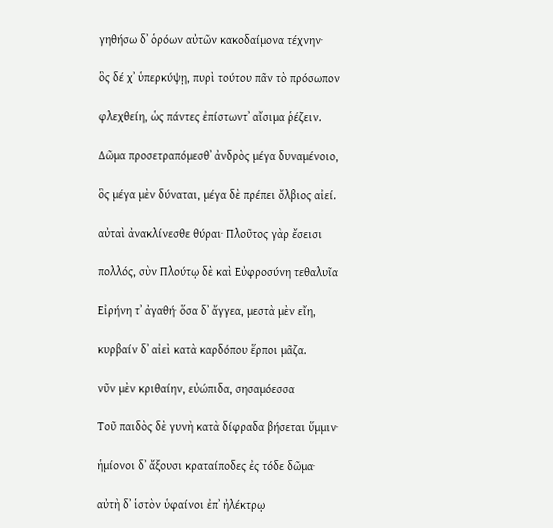γηθήσω δ᾽ ὁρόων αὐτῶν κακοδαίμονα τέχνην·

ὃς δέ χ᾽ ὑπερκύψῃ, πυρὶ τούτου πᾶν τὸ πρόσωπον

φλεχθείη, ὡς πάντες ἐπίστωντ᾽ αἴσιμα ῥέζειν.

Δῶμα προσετραπόμεσθ᾽ ἀνδρὸς μέγα δυναμένοιο,

ὃς μέγα μὲν δύναται, μέγα δὲ πρέπει ὄλβιος αἰεί.

αὐταὶ ἀνακλίνεσθε θύραι· Πλοῦτος γὰρ ἔσεισι

πολλός, σὺν Πλούτῳ δὲ καὶ Εὐφροσύνη τεθαλυῖα

Εἰρήνη τ᾽ ἀγαθή· ὅσα δ᾽ ἄγγεα, μεστὰ μὲν εἴη,

κυρβαίν δ᾽ αἰεὶ κατὰ καρδόπου ἕρποι μᾶζα.

νῦν μὲν κριθαίην, εὐώπιδα, σησαμόεσσα

Τοῦ παιδὸς δὲ γυνὴ κατὰ δίφραδα βήσεται ὕμμιν·

ἡμίονοι δ᾽ ἄξουσι κραταίποδες ἐς τόδε δῶμα·

αὐτὴ δ᾽ ἱστὸν ὑφαίνοι ἐπ᾽ ἠλέκτρῳ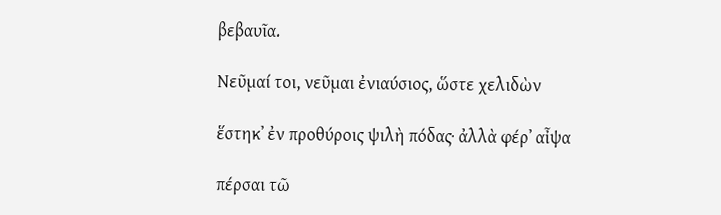βεβαυῖα.

Νεῦμαί τοι, νεῦμαι ἐνιαύσιος, ὥστε χελιδὼν

ἕστηκ᾽ ἐν προθύροις ψιλὴ πόδας· ἀλλὰ φέρ᾽ αἶψα

πέρσαι τῶ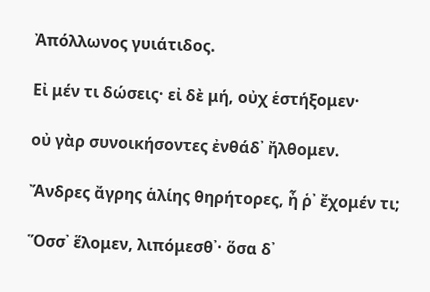Ἀπόλλωνος γυιάτιδος.

Εἰ μέν τι δώσεις· εἰ δὲ μή, οὐχ ἑστήξομεν·

οὐ γὰρ συνοικήσοντες ἐνθάδ᾽ ἤλθομεν.

Ἄνδρες ἄγρης ἁλίης θηρήτορες, ἦ ῥ᾽ ἔχομέν τι;

Ὅσσ᾽ ἕλομεν, λιπόμεσθ᾽· ὅσα δ᾽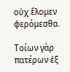οὐχ ἕλομεν φερόμεσθα.

Τοίων γὰρ πατέρων ἐξ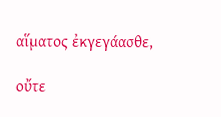αἵματος ἐκγεγάασθε,

οὔτε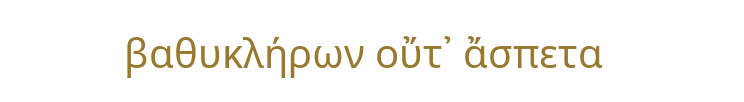βαθυκλήρων οὔτ᾽ ἄσπετα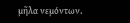μῆλα νεμόντων.